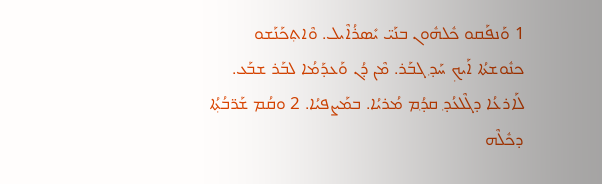1 ܘܰܢܦܰܩܘ ܟܽܠܗܽܘܢ ܒܢܰܝ̈ ܝܺܣܪܳܐܶܝܠ. ܘܶܐܬ݂ܟܰܢܰܫܘ ܟܢܽܘܫܬܳܐ ܐܰܝܟ݂ ܚܰܕ݂ ܓܒܰܪ. ܡܶܢ ܕܳܢ ܘܰܥܕܰܡܳܐ ܠܒܰܪ ܫܒܰܥ. ܠܰܐܪܥܳܐ ܕܓܶܠܥܳܕ݂ ܩܕ݂ܳܡ ܡܳܪܝܳܐ. ܒܡܰܨܦܝܳܐ. 2 ܘܩܳܡ ܫܰܖ̈ܒܳܬ݂ܳܐ ܕܟܽܠܶܗ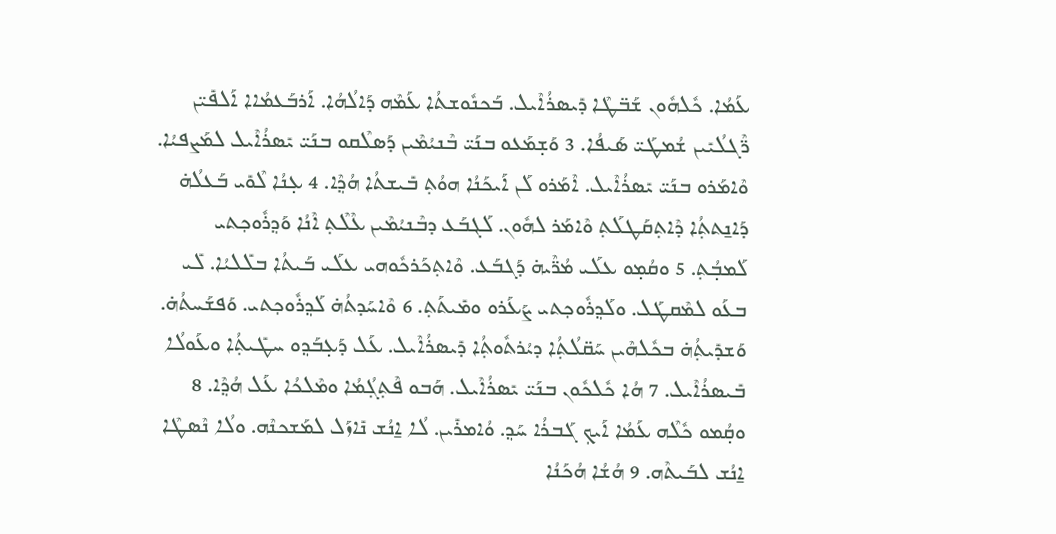ܥܰܡܳܐ. ܟܽܠܗܽܘܢ ܫܰܒ̈ܛܶܐ ܕܺܝܣܪܳܐܶܝܠ. ܒܰܟܢܽܘܫܬܳܐ ܥܰܡܶܗ ܕܰܐ‌ܠܳܗܳܐ. ܐܰܪܒܰܥܡܳܐܐ ܐܰܠܦܺܝ̈ܢ ܖ̈ܶܓܠܳܝܺܝܢ ܫܳܡܛܰܝ̈ ܣܰܝܦܳܐ. 3 ܘܰܫ̣ܡܰܥܘ ܒܢܰܝ̈ ܒܶܢܝܳܡܶܝܢ ܕܰܣܠܶܩܘ ܒܢܰܝ̈ ܝܺܣܪܳܐܶܝܠ ܠܡܰܨܦܝܳܐ. ܘܶܐܡܰܪܘ ܒܢܰܝ̈ ܝܺܣܪܳܐܶܝܠ. ܐܶܡܰܪܘ ܠܰܢ ܐܰܝܟܰܢܳܐ ܗܘܳܬ݂ ܒܺܝܫܬܳܐ ܗܳܕ݂ܶܐ. 4 ܥ̣ܢܳܐ ܠܶܘܺܝ ܒܰܥܠܳܗ̇ ܕܰܐܢ̱ܬܬ݂ܳܐ ܕܶܐܬ݂ܩܰܛܠܰܬ݂ ܘܶܐܡܰܪ ܠܗܽܘܢ. ܠܰܓܒܰܥ ܕܒܶܢܝܳܡܶܝܢ ܥܶܠܶܬ݂ ܐܶܢܳܐ ܘܰܕ݂ܪܽܘܟ݂ܬܝ ܠܰܡܒ̣ܳܬ݂. 5 ܘܩܳܡ̣ܘ ܥܠܰܝ ܡܳܖ̈ܶܝܗ̇ ܕܰܓܒܰܥ. ܘܶܐܬ݂ܟܰܪܟܽܘܗܝ ܥܠܰܝ ܒܰܝܬܳܐ ܒܠܺܠܝܳܐ. ܠܺܝ ܒܥܰܘ ܠܡܶܩܛܰܠ. ܘܠܰܕ݂ܪܽܘܟ݂ܬܝ ܨܰܥܰܪܘ ܘܡܺܝܬܰܬ݂. 6 ܘܶܐܚܰܕܬܳܗ̇ ܠܰܕ݂ܪܽܘܟ݂ܬܝ. ܘܰܦܫܰܚܬܳܗ̇. ܘܰܫܕܺܝܬ݂ܳܗ̇ ܒܟܽܠܗܶܝܢ ܚܰܩ̈ܠܳܬ݂ܳܐ ܕܝܳܪܬܽܘܬ݂ܳܐ ܕܺܝܣܪܳܐܶܝܠ. ܥܰܠ ܕܰܥ̣ܒܰܕ݂ܘ ܚܛܺܝܬ݂ܳܐ ܘܥܰܘܠܳܐ ܒܺܝܣܪܳܐܶܝܠ. 7 ܗܳܐ ܟܽܠܟܽܘܢ ܒܢܰܝ̈ ܝܺܣܪܳܐܶܝܠ. ܗܰܒܘ ܦܶܬ݂ܓ݂ܳܡܳܐ ܘܡܶܠܟܳܐ ܥܰܠ ܗܳܕ݂ܶܐ. 8 ܘܩ̣ܳܡܘ ܟܽܠܶܗ ܥܰܡܳܐ ܐܰܝܟ݂ ܓܰܒܪܳܐ ܚܰܕ݂. ܘܳܐܡܪܺܝܢ. ܠܳܐ ܐ̱ܢܳܫ ܢܺܐܙܰܠ ܠܡܰܫܟܢܶܗ. ܘܠܳܐ ܢܶܣܛܶܐ ܐ̱ܢܳܫ ܠܒܰܝܬܶܗ. 9 ܗܳܫܳܐ ܗܳܟܰܢܳܐ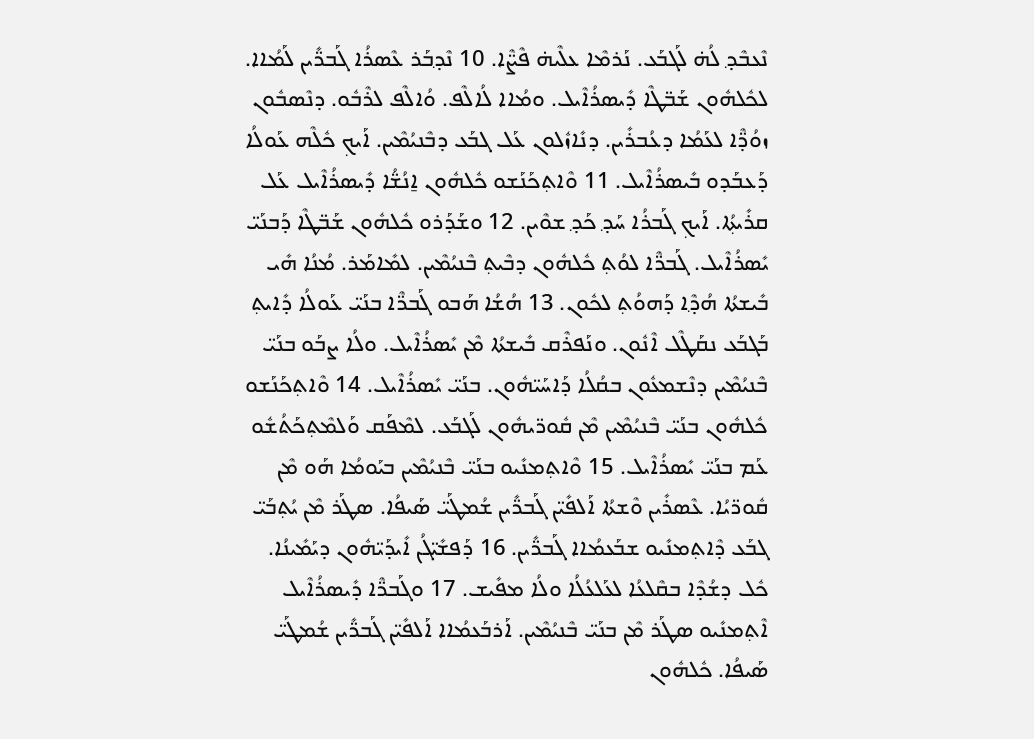ܢܶܥܒܶܕ݂ ܠܳܗ̇ ܠܰܓܒܰܥ. ܢܰܪܡܶܐ ܥܠܶܝܗ̇ ܦܶܨ̈ܶܐ. 10 ܢܶܕ݂ܒܰܪ ܥܶܣܪܳܐ ܓܰܒܖ̈ܺܝܢ ܠܰܡܳܐܐ. ܠܟܽܠܗܽܘܢ ܫܰܒ̈ܛܶܐ ܕܺܝܣܪܳܐܶܝܠ. ܘܡܳܐܐ ܠܳܐܠܶܦ. ܘܳܐܠܶܦ ܠܪܶܒܽܘ. ܕܢܶܣܒܽܘܢ ܙܘܳܕ̈ܶܐ ܠܥܰܡܳܐ ܕܥܳܒܪܺܝܢ. ܕܢܺܐܙܽܠܘܢ ܥܰܠ ܓܒܰܥ ܕܒܶܢܝܳܡܶܝܢ. ܐܰܝܟ݂ ܟܽܠܶܗ ܥܰܘܠܳܐ ܕܰܥܒܰܕܘ ܒܺܝܣܪܳܐܶܝܠ. 11 ܘܶܐܬ݂ܟܰܢܰܫܘ ܟܽܠܗܽܘܢ ܐ̱ܢܳܫ̈ܳܐ ܕܺܝܣܪܳܐܶܝܠ ܥܰܠ ܩܪܺܝܬ݂ܳܐ. ܐܰܝܟ݂ ܓܰܒܪܳܐ ܚܰܕ݂ ܟܰܕ݂ ܫܘܶܝܢ. 12 ܘܫܰܕܰܪܘ ܟܽܠܗܽܘܢ ܫܰܒ̈ܛܶܐ ܕܰܒܢܰܝ̈ ܝܺܣܪܳܐܶܝܠ. ܓܰܒܖ̈ܶܐ ܠܘܳܬ݂ ܟܽܠܗܽܘܢ ܕܒܶܝܬ݂ ܒܶܢܝܳܡܶܝܢ. ܠܡܺܐܡܰܪ. ܡܳܢܳܐ ܗܺܝ ܒܺܝܫܬܳܐ ܗܳܕ݂ܶܐ ܕܰܗܘܳܬ݂ ܠܟܽܘܢ. 13 ܗܳܫܳܐ ܗܰܒܘ ܓܰܒܖ̈ܶܐ ܒܢܰܝ̈ ܥܰܘܠܳܐ ܕܺܐܝܬ݂ ܒܰܓܒܰܥ ܢܩܰܛܶܠ ܐܶܢܽܘܢ. ܘܢܰܦܪܶܩ ܒܺܝܫܬܳܐ ܡܶܢ ܝܺܣܪܳܐܶܝܠ. ܘܠܳܐ ܨܒܰܘ ܒܢܰܝ̈ ܒܶܢܝܳܡܶܝܢ ܕܢܶܫܡܥܽܘܢ ܒܩܳܠܳܐ ܕܰܐܚܰܝ̈ܗܽܘܢ. ܒܢܰܝ̈ ܝܺܣܪܳܐܶܝܠ. 14 ܘܶܐܬ݂ܟܰܢܰܫܘ ܟܽܠܗܽܘܢ ܒܢܰܝ̈ ܒܶܢܝܳܡܶܝܢ ܡܶܢ ܩܽܘܖ̈ܝܗܽܘܢ ܠܰܓܒܰܥ. ܠܡܶܦܰܩ ܘܰܠܡܶܬ݂ܟܰܬܳܫܽܘ ܥܰܡ ܒܢܰܝ̈ ܝܺܣܪܳܐܶܝܠ. 15 ܘܶܐܬ݂ܡܢܺܝܘ ܒܢܰܝ̈ ܒܶܢܝܳܡܶܝܢ ܒܝܰܘܡܳܐ ܗܰܘ ܡܶܢ ܩܽܘܖ̈ܝܳܐ. ܥܶܣܪܺܝܢ ܘܶܫܬܳܐ ܐܰܠܦܺܝ̈ܢ ܓܰܒܖ̈ܺܝܢ ܫܳܡܛܰܝ̈ ܣܰܝܦܳܐ. ܣܛܰܪ ܡܶܢ ܝܳܬ݂ܒܰܝ̈ ܓܒܰܥ ܕܶܐܬ݂ܡܢܺܝܘ ܫܒܰܥܡܳܐܐ ܓܰܒܖ̈ܺܝܢ. 16 ܕܰܦܫܺܝ̈ܓܳܢ ܐܺܝܕܰܝ̈ܗܽܘܢ ܕܝܰܡܺܝܢܳܐ. ܟܽܠ ܕܫܳܕܶܐ ܒܩܶܠܥܳܐ ܠܥܰܠܥܳܠܳܐ ܘܠܳܐ ܡܦܺܝܫ. 17 ܘܓܰܒܖ̈ܶܐ ܕܺܝܣܪܳܐܶܝܠ ܐܶܬ݂ܡܢܺܝܘ ܣܛܰܪ ܡܶܢ ܒܢܰܝ̈ ܒܶܢܝܳܡܶܝܢ. ܐܰܪܒܰܥܡܳܐܐ ܐܰܠܦܺܝ̈ܢ ܓܰܒܖ̈ܺܝܢ ܫܳܡܛܰܝ̈ ܣܰܝܦܳܐ. ܟܽܠܗܽܘܢ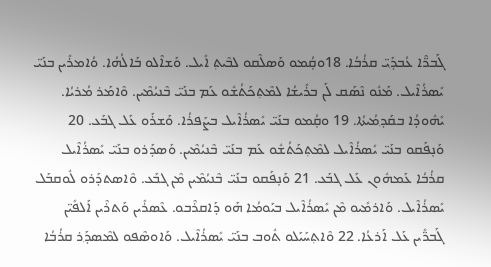ܓܰܒܖ̈ܶܐ ܥܳܒܕ݂ܰܝ̈ ܩܪܳܒܳܐ. 18ܘܩ̣ܳܡܘ ܘܰܣܠܶܩܘ ܠܒܶܝܬ݂ ܐܺܝܠ. ܘܰܫܐܶܠܘ ܒܰܐܠܳܗܳܐ. ܘܳܐܡܪܺܝܢ ܒܢܰܝ̈ ܝܺܣܪܳܐܶܝܠ. ܡܰܢܽܘ ܢܶܣܰܩ ܠܰܢ ܒܪܺܝܫܳܐ ܠܡܶܬ݂ܟܰܬܳܫܽܘ ܥܰܡ ܒܢܰܝ̈ ܒܶܢܝܳܡܶܝܢ. ܘܶܐܡܰܪ ܡܳܪܝܳܐ. ܝܺܗܽܘܕܳܐ ܒܩܰܕ݂ܡܳܝܬܳܐ. 19 ܘܩ̣ܳܡܘ ܒܢܰܝ̈ ܝܺܣܪܳܐܶܝܠ ܒܨܰܦܪܳܐ. ܘܰܫܪܰܘ ܥܰܠ ܓܒܰܥ. 20 ܘܰܢ̣ܦܰܩܘ ܒܢܰܝ̈ ܝܺܣܪܳܐܶܝܠ ܠܡܶܬ݂ܟܰܬܳܫܽܘ ܥܰܡ ܒܢܰܝ̈ ܒܶܢܝܳܡܶܝܢ. ܘܰܣܕܰܪܘ ܒܢܰܝ̈ ܝܺܣܪܳܐܶܝܠ ܩܪܳܒܳܐ ܥܰܡܗܽܘܢ ܥܰܠ ܓܒܰܥ. 21 ܘܰܢ̣ܦܰܩܘ ܒܢܰܝ̈ ܒܶܢܝܳܡܶܝܢ ܡܶܢ ܓܒܰܥ. ܘܶܐܣܬܕܰܪܘ ܠܽܘܩܒܰܠ ܝܺܣܪܳܐܶܝܠ. ܘܰܐܪܡܺܝܘ ܡܶܢ ܝܺܣܪܳܐܶܝܠ ܒܝܰܘܡܳܐ ܗܰܘ ܕܰܐܩܪܶܒܘ. ܥܶܣܪܺܝܢ ܘܰܬܪܶܝܢ ܐܰܠܦܺܝ̈ܢ ܓܰܒܖ̈ܺܝܢ ܥܰܠ ܐܰܪܥܳܐ. 22 ܘܶܐܬ݂ܚܰܝܰܠܘ ܬܽܘܒ ܒܢܰܝ̈ ܝܺܣܪܳܐܶܝܠ. ܘܰܐܘܣܶܦܘ ܠܡܶܣܕ݂ܰܪ ܩܪܳܒܳܐ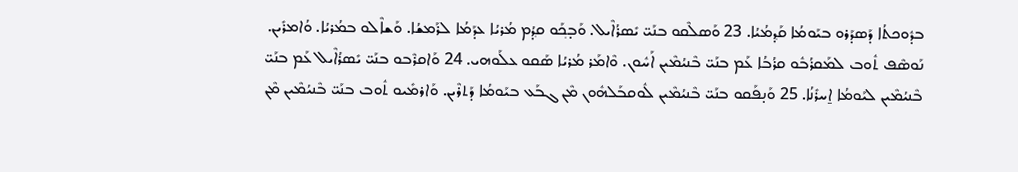ܒܕܽܘܟܬܳܐ ܕܰܣܕܰܪܘ ܒܝܰܘܡܳܐ ܩܰܕ݂ܡܳܝܳܐ. 23 ܘܰܣܠܶܩܘ ܒܢܰܝ̈ ܝܺܣܪܳܐܶܝܠ. ܘܰܒ̣ܟ݂ܰܘ ܩܕ݂ܳܡ ܡܳܪܝܳܐ ܥܕܰܡܳܐ ܠܪܰܡܫܳܐ. ܘܰܫܐܶܠܘ ܒܡܳܪܝܳܐ. ܘܳܐܡܪܺܝܢ. ܢܰܘܣܶܦ ܬܽܘܒ ܠܡܰܩܪܳܒܽܘ ܩܪܳܒܳܐ ܥܰܡ ܒܢܰܝ̈ ܒܶܢܝܳܡܶܝܢ ܐܰܚܽܘܢ. ܘܶܐܡܰܪ ܡܳܪܝܳܐ ܣܰܩܘ ܥܠܰܘܗܝ. 24 ܘܰܐܩܪܶܒܘ ܒܢܰܝ̈ ܝܺܣܪܳܐܶܝܠ ܥܰܡ ܒܢܰܝ̈ ܒܶܢܝܳܡܶܝܢ ܠܝܰܘܡܳܐ ܐ̱ܚܪܺܢܳܐ. 25 ܘܰܢ̣ܦܰܩܘ ܒܢܰܝ̈ ܒܶܢܝܳܡܶܝܢ ܠܽܘܩܒܰܠܗܽܘܢ ܡܶܢ ܓܒܰܥ ܒܝܰܘܡܳܐ ܕܰܬܪܶܝܢ. ܘܰܐܪܡܺܝܘ ܬܽܘܒ ܒܢܰܝ̈ ܒܶܢܝܳܡܶܝܢ ܡܶܢ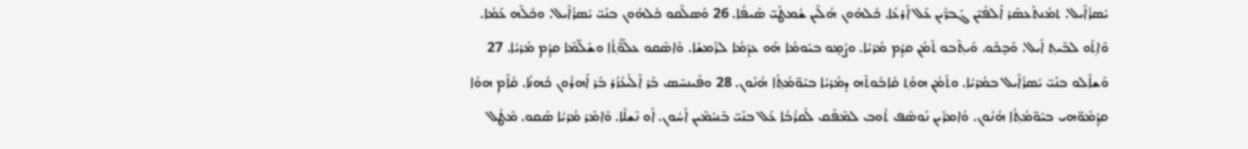ܝܺܣܪܳܐܶܝܠ. ܬܡܳܢܬܰܥܣܰܪ ܐܰܠܦܺܝ̈ܢ ܓܰܒܖ̈ܺܝܢ ܥܰܠ ܐܰܪܥܳܐ. ܟܽܠܗܽܘܢ ܗܳܠܶܝܢ ܫܳܡܛܰܝ̈ ܣܰܝܦܳܐ. 26 ܘܰܣܠܶܩܘ ܟܽܠܗܽܘܢ ܒܢܰܝ̈ ܝܺܣܪܳܐܶܝܠ. ܘܟܽܠܶܗ ܥܰܡܳܐ. ܘܶܐܬ݂ܰܘ ܠܒܶܝܬ݂ ܐܺܝܠ. ܘܰܒ̣ܟܰܘ. ܘܺܝܬ݂ܶܒܘ ܬܰܡܳܢ ܩܕ݂ܳܡ ܡܳܪܝܳܐ. ܘܨܳܡ̣ܘ ܒܝܰܘܡܳܐ ܗܰܘ ܥܕܰܡܳܐ ܠܪܰܡܫܳܐ. ܘܰܐܣܶܩܘ ܥܠܰܘ̈ܳܬ݂ܳܐ ܘܫܰܠ̈ܡܶܐ ܩܕ݂ܳܡ ܡܳܪܝܳܐ. 27 ܘܰܫܐܶܠܘ ܒܢܰܝ̈ ܝܺܣܪܳܐܶܝܠ ܒܡܳܪܝܳܐ. ܘܬܰܡܳܢ ܗܘܳܬ݂ ܩܺܐܒܽܘܬܶܗ ܕܡܳܪܝܳܐ ܒܝܰܘ̈ܡܳܬ݂ܳܐ ܗܳܢܽܘܢ. 28 ܘܦܺܝܢܚܶܣ ܒܰܪ ܐܶܠܺܝܥܳܙܳܪ ܒܰܪ ܐܰܗܪܽܘܢ ܟܳܗܢܳܐ. ܩܳܐܶܡ ܗܘܳܐ ܩܕ݂ܳܡܰܘ̈ܗܝ ܒܝܰܘ̈ܡܳܬ݂ܳܐ ܗܳܢܽܘܢ. ܘܳܐܡܪܺܝܢ ܢܰܘܣܶܦ ܬܽܘܒ ܠܡܶܦܰܩ ܠܰܩܪܳܒܳܐ ܥܰܠ ܒܢܰܝ̈ ܒܶܢܝܳܡܶܝܢ ܐܰܚܽܘܢ. ܐܰܘ ܢܶܫܠܶܐ. ܘܶܐܡܰܪ ܡܳܪܝܳܐ ܣܰܩܘ. ܡܶܛܽܠ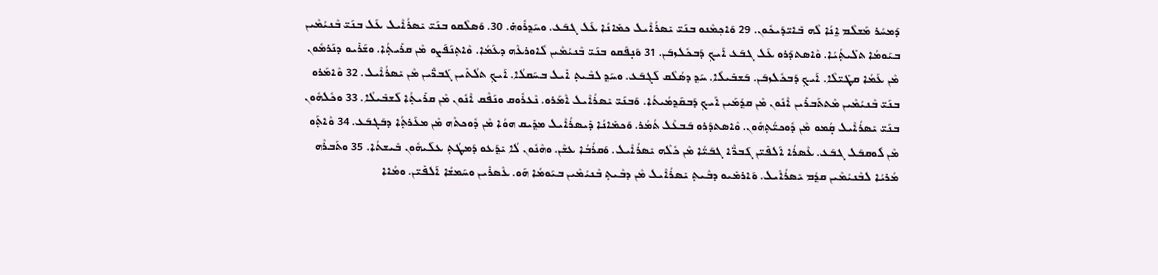ܕܰܡܚܳܪ ܡܰܫܠܶܡ ܐ̱ܢܳܐ ܠܶܗ ܒܺܐܝ̈ܕܰܝܟܽܘܢ. 29 ܘܰܐܟ݂ܡܶܢܘ ܒܢܰܝ̈ ܝܺܣܪܳܐܶܝܠ ܟܡܺܐܢܳܐ ܥܰܠ ܓܒܰܥ. ܘܚܰܕ݂ܪܽܘܗ̇. 30. ܘܰܣܠܶܩܘ ܒܢܰܝ̈ ܝܺܣܪܳܐܶܝܠ ܥܰܠ ܒܢܰܝ̈ ܒܶܢܝܳܡܶܝܢ ܒܝܰܘܡܳܐ ܬܠܺܝܬ݂ܳܝܳܐ. ܘܶܐܣܬܕܰܪܘ ܥܰܠ ܓܒܰܥ ܐܰܝܟ݂ ܕܰܒܟܽܠܙܒܰܢ. 31 ܘܰܢ̣ܦܰܩܘ ܒܢܰܝ̈ ܒܶܢܝܳܡܶܝܢ ܠܽܐܘܪܥܶܗ ܕܥܰܡܳܐ. ܘܶܐܬ݂ܢܰܦܰܨܘ ܡܶܢ ܩܪܺܝܬ݂ܳܐ. ܘܫܰܪܺܝܘ ܕܢܰܪܡܽܘܢ ܡܶܢ ܥܰܡܳܐ ܩܛܺܝ̈ܠܶܐ. ܐܰܝܟ݂ ܕܰܒܟܽܠܙܒܰܢ. ܒܰܫܒܺܝܠܳܐ. ܚܰܕ݂ ܕܣܳܠܶܩ ܠܰܓܒܰܥ. ܘܚܰܕ݂ ܠܒܶܝܬ݂ ܐܺܝܠ ܒܚܰܩܠܳܐ. ܐܰܝܟ݂ ܬܠܳܬܺܝܢ ܓܰܒܖ̈ܺܝܢ ܡܶܢ ܝܺܣܪܳܐܶܝܠ. 32 ܘܶܐܡܰܪܘ ܒܢܰܝ̈ ܒܶܢܝܳܡܶܝܢ ܡܶܬܬܰܒܪܺܝܢ ܐܶܢܽܘܢ ܡܶܢ ܩܕ݂ܳܡܰܝܢ ܐܰܝܟ݂ ܕܰܒܩܰܕ݂ܡܳܝܬܳܐ. ܘܰܒܢܰܝ̈ ܝܺܣܪܳܐܶܝܠ ܐܶܡܰܪܘ. ܢܶܥܪܽܘܩ ܘܢܰܦܶܩ ܐܶܢܽܘܢ ܡܶܢ ܩܪܺܝܬ݂ܳܐ ܠܰܫܒܺܝܠܳܐ. 33 ܘܟܽܠܗܽܘܢ ܒܢܰܝ̈ ܝܺܣܪܳܐܶܝܠ ܩ̣ܳܡܘ ܡܶܢ ܕܽܘܟܝ̈ܳܬ݂ܗܽܘܢ. ܘܶܐܣܬܕܰܪܘ ܒܰܒܥܶܠ ܬܳܡܳܪ. ܘܰܟܡܺܐܢܳܐ ܕܺܝܣܪܳܐܶܝܠ ܡܕ݂ܺܝܩ ܗܘܳܐ ܡܶܢ ܕܽܘܟܬܶܗ ܡܶܢ ܡܥܰܪܬ݂ܳܐ ܕܒܰܓܒܰܥ. 34 ܘܶܐܬ݂ܰܘ ܡܶܢ ܠܽܘܩܒܰܠ ܓܒܰܥ. ܥܶܣܪܳܐ ܐܰܠܦܺܝ̈ܢ ܓܰܒܖ̈ܶܐ ܓܒܰܝ̈ܳܐ ܡܶܢ ܟܽܠܶܗ ܝܺܣܪܳܐܶܝܠ. ܘܰܩܪܳܒܳܐ ܥܫܶܢ. ܘܗܶܢܽܘܢ ܠܳܐ ܝܺܕ݂ܰܥܘ ܕܰܡܛܳܬ݂ ܥܠܰܝܗܽܘܢ ܒܺܝܫܬܳܐ. 35 ܘܬܰܒܪܶܗ ܡܳܪܝܳܐ ܠܒܶܢܝܳܡܶܝܢ ܩܕ݂ܳܡ ܝܺܣܪܳܐܶܝܠ. ܘܰܐܪܡܺܝܘ ܕܒܶܝܬ݂ ܝܺܣܪܳܐܶܝܠ ܡܶܢ ܕܒܶܝܬ݂ ܒܶܢܝܳܡܶܝܢ ܒܝܰܘܡܳܐ ܗܰܘ. ܥܶܣܪܺܝܢ ܘܚܰܡܫܳܐ ܐܰܠܦܺܝ̈ܢ. ܘܡܳܐܐ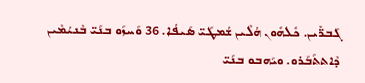ܓܰܒܖ̈ܺܝܢ. ܟܽܠܗܽܘܢ ܗܳܠܶܝܢ ܫܳܡܛܰܝ̈ ܣܰܝܦܳܐ. 36 ܘܰܚܙܰܘ ܒܢܰܝ̈ ܒܶܢܝܳܡܶܝܢ ܕܶܐܬܬܰܒܰܪܘ. ܘܝܰܗܒܘ ܒܢܰܝ̈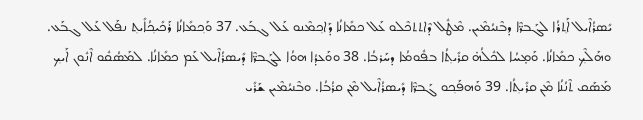ܝܺܣܪܳܐܶܝܠ ܐܰܬ݂ܪܳܐ ܠܓܰܒܖ̈ܶܐ ܕܒܶܢܝܳܡܶܝܢ. ܡܶܛܽܠ ܕܶܐܬܬܟܶܠܘ ܥܰܠ ܟܡܺܐܢܳܐ ܕܰܐܟ݂ܡܶܢܘ ܥܰܠ ܓܒܰܥ. 37 ܘܰܟ݂ܡܺܐܢܳܐ ܪܰܟܺܝܟ݂ܳܐܺܝܬ݂ ܢܦܰܠ ܥܰܠ ܓܒܰܥ. ܘܗܰܠܶܟ݂ ܟܡܺܐܢܳܐ. ܘܰܡ̣ܚܳܐ ܠܟܽܠܳܗ̇ ܩܪܺܝܬ݂ܳܐ ܒܦܽܘܡܳܐ ܕܚܰܪܒܳܐ. 38 ܘܘܰܥܕܳܐ ܗܘܳܐ ܠܓܰܒܖ̈ܶܐ ܕܺܝܣܪܳܐܶܝܠ ܥܰܡ ܟܡܺܐܢܳܐ. ܠܡܰܣܳܩܽܘ ܐܶܢܽܘܢ ܐܰܝܟ݂ ܡܰܣܰܩ ܬܶܢܳܢܳܐ ܡܶܢ ܩܪܺܝܬ݂ܳܐ. 39 ܘܰܗܦܰܟ݂ܘ ܓܰܒܖ̈ܶܐ ܕܺܝܣܪܳܐܶܝܠ ܡܶܢ ܩܪܳܒܳܐ. ܘܒܶܢܝܳܡܶܝܢ ܫܰܪܺܝ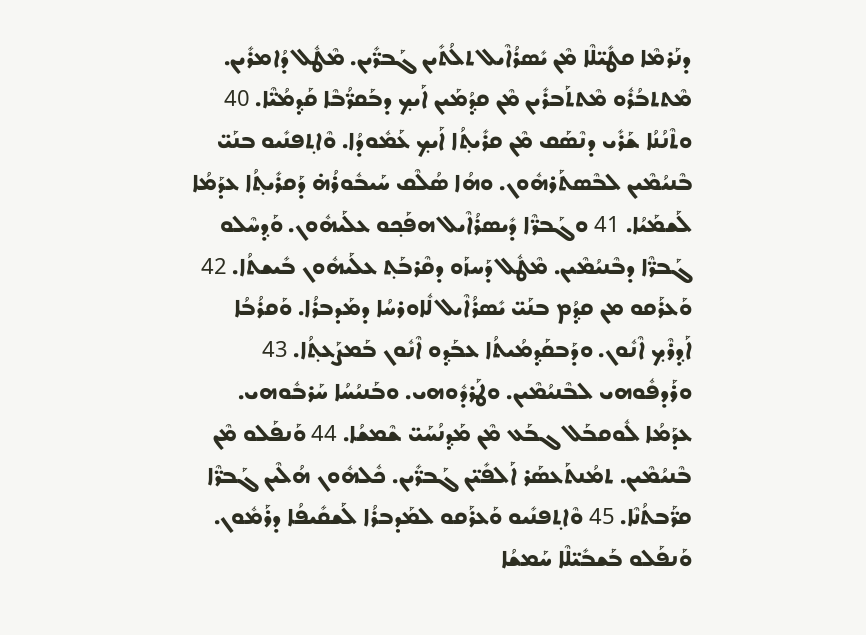ܕܢܰܪܡܶܐ ܩܛܺܝ̈ܠܶܐ ܡܶܢ ܝܺܣܪܳܐܶܝܠ ܬܠܳܬܺܝܢ ܓܰܒܖ̈ܺܝܢ. ܡܶܛܽܠ ܕܳܐܡܪܺܝܢ. ܡܶܬܬܒܳܪܽܘ ܡܶܬܬܰܒܪܺܝܢ ܡܶܢ ܩܕ݂ܳܡܰܝܢ ܐܰܝܟ݂ ܕܒܰܩܖ̈ܳܒܶܐ ܩܰܕ݂ܡܳܝ̈ܶܐ. 40 ܘܬܶܢܳܢܳܐ ܫܰܪܺܝ ܕܢܶܣܰܩ ܡܶܢ ܩܪܺܝܬ݂ܳܐ ܐܰܝܟ݂ ܥܰܡܽܘܕܳܐ. ܘܶܐܬ݂ܦܢܺܝܘ ܒܢܰܝ̈ ܒܶܢܝܳܡܶܝܢ ܠܒܶܣܬܰܪܗܽܘܢ. ܘܗܳܐ ܣܳܠܶܩ ܚܰܝܒܽܘܪܳܗ̇ ܕܰܩܪܺܝܬ݂ܳܐ ܥܕܰܡܳܐ ܠܰܫܡܰܝܳܐ. 41 ܘܓܰܒܖ̈ܶܐ ܕܺܝܣܪܳܐܶܝܠ ܗܦܰܟ݂ܘ ܥܠܰܝܗܽܘܢ. ܘܰܕ݂ܚܶܠܘ ܓܰܒܖ̈ܶܐ ܕܒܶܢܝܳܡܶܝܢ. ܡܶܛܽܠ ܕܰܚܙܰܘ ܕܩܶܪܒܰܬ݂ ܥܠܰܝܗܽܘܢ ܒܺܝܫܬܳܐ. 42 ܘܰܥܪܰܩܘ ܡܢ ܩܕ݂ܳܡ ܒܢܰܝ̈ ܝܺܣܪܳܐܶܝܠ ܠܽܐܘܪܚܳܐ ܕܡܰܕܒܪܳܐ. ܘܰܩܪܳܒܳܐ ܐܰܕ݂ܪܶܟ݂ ܐܶܢܽܘܢ. ܘܕܰܒܩܰܕ݂ܡܳܝܬܳܐ ܥܒܰܕ݂ܘ ܐܶܢܽܘܢ ܒܰܡܨܰܥܬ݂ܳܐ. 43 ܘܪܰܕܦܽܘܗܝ ܠܒܶܢܝܳܡܶܝܢ. ܘܛܰܪܕܽܘܗܝ. ܘܒܰܢܝܳܚܳܐ ܚܰܪܒܽܘܗܝ. ܥܕܰܡܳܐ ܠܽܘܩܒܰܠ ܓܒܰܥ ܡܶܢ ܡܰܕ݂ܢܳܚܰܝ̈ ܫܶܡܫܳܐ. 44 ܘܰܢܦܰܠܘ ܡܶܢ ܒܶܢܝܳܡܶܝܢ. ܬܡܳܢܬܰܥܣܰܪ ܐܰܠܦܺܝ̈ܢ ܓܰܒܖ̈ܺܝܢ. ܟܽܠܗܽܘܢ ܗܳܠܶܝܢ ܓܰܒܖ̈ܶܐ ܩܖ̈ܰܒܬܳܢܶܐ. 45 ܘܶܐܬ݂ܦܢܺܝܘ ܘܰܥܪܰܩܘ ܠܡܰܕܒܪܳܐ ܠܰܫܩܺܝܦܳܐ ܕܪܰܡܽܘܢ. ܘܰܢܦܰܠܘ ܒܰܫܒܺܝ̈ܠܶܐ ܚܰܡܫܳܐ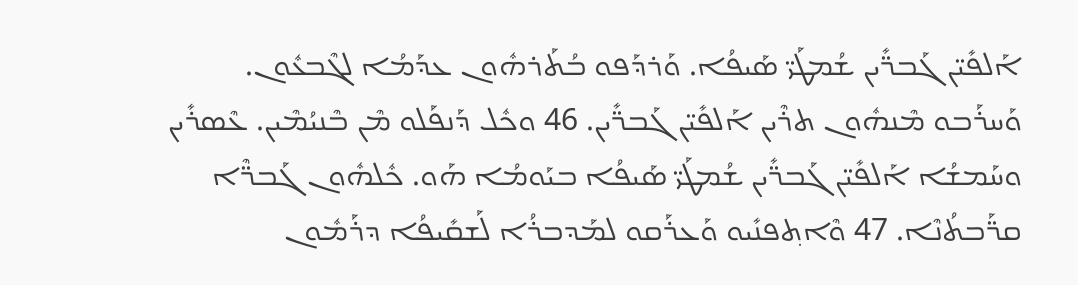ܐܰܠܦܺܝ̈ܢ ܓܰܒܖ̈ܺܝܢ ܫܳܡܛܰܝ̈ ܣܰܝܦܳܐ. ܘܰܪܕܰܦܘ ܒܳܬܰܪܗܽܘܢ ܥܕܰܡܳܐ ܠܓܶܒܥܽܘܢ. ܘܰܚܪܰܒܘ ܡܶܢܗܽܘܢ ܬܪܶܝܢ ܐܰܠܦܺܝ̈ܢ ܓܰܒܖ̈ܺܝܢ. 46 ܘܟܽܠ ܕܰܢܦܰܠܘ ܡܶܢ ܒܶܢܝܳܡܶܝܢ. ܥܶܣܪܺܝܢ ܘܚܰܡܫܳܐ ܐܰܠܦܺܝ̈ܢ ܓܰܒܖ̈ܺܝܢ ܫܳܡܛܰܝ̈ ܣܰܝܦܳܐ ܒܝܰܘܡܳܐ ܗܰܘ. ܟܽܠܗܽܘܢ ܓܰܒܖ̈ܶܐ ܩܖ̈ܰܒܬܳܢܶܐ. 47 ܘܶܐܬ݂ܦܢܺܝܘ ܘܰܥܪܰܩܘ ܠܡܰܕܒܪܳܐ ܠܰܫܩܺܝܦܳܐ ܕܪܰܡܽܘܢ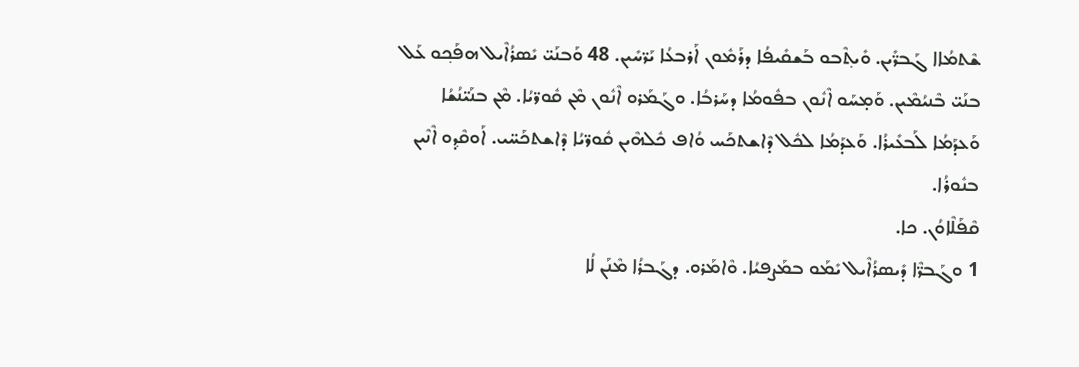ܫܶܬܡܳܐܐ ܓܰܒܖ̈ܺܝܢ. ܘܺܝܬ݂ܶܒܘ ܒܰܫܩܺܝܦܳܐ ܕܪܰܡܽܘܢ ܐܰܪܒܥܳܐ ܝܰܖ̈ܚܺܝܢ. 48 ܘܰܒܢܰܝ̈ ܝܺܣܪܳܐܶܝܠ ܗܦܰܟ݂ܘ ܥܰܠ ܒܢܰܝ̈ ܒܶܢܝܳܡܶܝܢ. ܘܰܡ̣ܚܰܘ ܐܶܢܽܘܢ ܒܦܽܘܡܳܐ ܕܚܰܪܒܳܐ. ܘܓܰܡܰܪܘ ܐܶܢܽܘܢ ܡܶܢ ܩܽܘܖ̈ܝܳܐ. ܡܶܢ ܒܢܰܝ̈ܢܳܫܳܐ ܘܰܥܕܰܡܳܐ ܠܰܒܥܺܝܪܳܐ. ܘܰܥܕܰܡܳܐ ܠܟܽܠ ܕܶܐܫܬܟܰܚ ܘܳܐܦ ܟܽܠܗܶܝܢ ܩܽܘܖ̈ܝܳܐ ܕܶܐܫܬܟܰܚ̈ܝ. ܐܰܘܩܶܕ݂ܘ ܐܶܢܶܝܢ ܒܢܽܘܪܳܐ.
ܩܶܦܰܠܶܐܘܳܢ. ܟܐ.
1 ܘܓܰܒܖ̈ܶܐ ܕܺܝܣܪܳܐܶܝܠ ܝܺܡܰܘ ܒܡܰܨܦܝܳܐ. ܘܶܐܡܰܪܘ. ܕܓܰܒܪܳܐ ܡܶܢܰܢ ܠܳܐ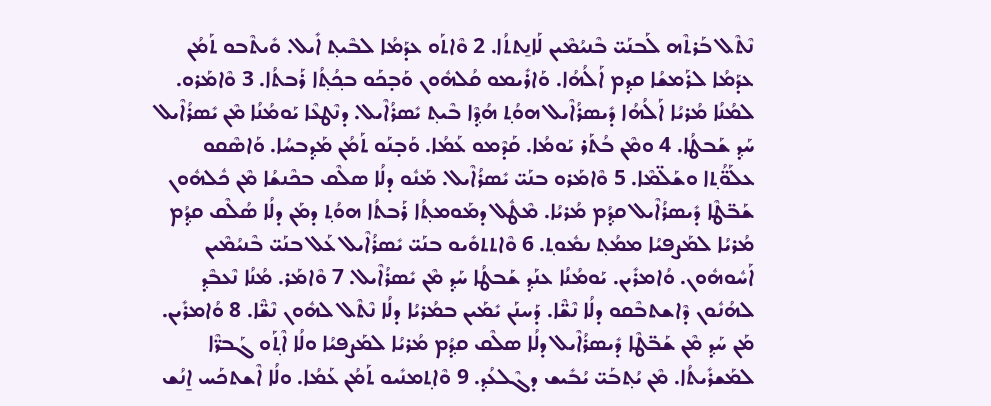ܢܶܬܶܠ ܒܰܪܬܶܗ ܠܰܒܢܰܝ̈ ܒܶܢܝܳܡܶܝܢ ܠܰܐܢ̱ܬܬܳܐ. 2 ܘܶܐܬܰܘ ܥܕܰܡܳܐ ܠܒܶܝܬ݂ ܐܺܝܠ. ܘܺܝܬܶܒܘ ܬܰܡܳܢ ܥܕܰܡܳܐ ܠܪܰܡܫܳܐ ܩܕ݂ܡ ܐܰ‌ܠܳܗܳܐ. ܘܰܐܪܺܝܡܘ ܩܳܠܗܽܘܢ ܘܰܒ̣ܟܰܘ ܒܟ݂ܳܬ݂ܳܐ ܪܰܒܬܳܐ. 3 ܘܶܐܡܰܪܘ. ܠܡܳܢܳܐ ܡܳܪܝܳܐ ܐܰ‌ܠܳܗܳܐ ܕܺܝܣܪܳܐܶܝܠ ܗܘܳܬ݂ ܗܳܕ݂ܶܐ ܒܶܝܬ݂ ܝܺܣܪܳܐܶܝܠ. ܕܢܶܛܥܶܐ ܝܰܘܡܳܢܳܐ ܡܶܢ ܝܺܣܪܳܐܶܝܠ ܚܰܕ݂ ܫܰܒܛܳܐ. 4 ܘܡܶܢ ܒܳܬܰܪ ܝܰܘܡܳܐ. ܩܰܕܶܡܘ ܥܰܡܳܐ. ܘܰܒ̣ܢܰܘ ܬܰܡܳܢ ܡܰܕ݂ܒܚܳܐ. ܘܰܐܣܶܩܘ ܥܠܰܘ̈ܳܬ݂ܐ ܘܫܰܠ̈ܡܶܐ. 5 ܘܶܐܡܰܪܘ ܒܢܰܝ̈ ܝܺܣܪܳܐܶܝܠ. ܡܰܢܽܘ ܕܠܳܐ ܣܠܶܩ ܒܟܶܢܫܳܐ ܡܶܢ ܟܽܠܗܽܘܢ ܫܰܒ̈ܛܶܐ ܕܺܝܣܪܳܐܶܝܠ ܩܕ݂ܳܡ ܡܳܪܝܳܐ. ܡܶܛܽܠ ܕܡܰܘܡܬ݂ܳܐ ܪܰܒܬܳܐ ܗܘܳܬ݂ ܕܡܰܢ ܕܠܳܐ ܣܳܠܶܩ ܩܕ݂ܳܡ ܡܳܪܝܳܐ ܠܡܰܨܦܝܳܐ ܡܡܳܬ݂ ܢܡܽܘܬ݂. 6 ܘܶܐܬܬܘܺܝܘ ܒܢܰܝ̈ ܝܺܣܪܳܐܶܝܠ ܥܰܠ ܒܢܰܝ̈ ܒܶܢܝܳܡܶܝܢ ܐܰܚܽܘܗܽܘܢ. ܘܳܐܡܪܺܝܢ. ܝܰܘܡܳܢܳܐ ܥܢܰܕ݂ ܫܰܒܛܳܐ ܚܰܕ݂ ܡܶܢ ܝܺܣܪܳܐܶܝܠ. 7 ܘܶܐܡܰܪ. ܡܳܢܳܐ ܢܶܥܒܶܕ݂ ܠܗܳܢܽܘܢ ܕܶܐܫܬܒܶܩܘ ܕܠܳܐ ܢܶܫ̈ܶܐ. ܕܰܚܢܰܢ ܝܺܡܰܝܢ ܒܡܳܪܝܳܐ ܕܠܳܐ ܢܶܬܶܠ ܠܗܽܘܢ ܢܶܫ̈ܶܐ. 8 ܘܳܐܡܪܺܝܢ. ܡܰܢ ܚܰܕ݂ ܡܶܢ ܫܰܒ̈ܛܶܐ ܕܺܝܣܪܳܐܶܝܠ ܕܠܳܐ ܣܠܶܩ ܩܕ݂ܳܡ ܡܳܪܝܳܐ ܠܡܰܨܦܝܳܐ ܘܠܳܐ ܐܶܬ݂ܰܘ ܓܰܒܖ̈ܶܐ ܠܡܰܫܪܺܝܬܳܐ. ܡܶܢ ܝܳܬ݂ܒܰܝ̈ ܝܳܒܺܝܫ ܕܓܶܠܥܳܕ݂. 9 ܘܶܐܬ݂ܡܢܺܝܘ ܬܰܡܳܢ ܥܰܡܳܐ. ܘܠܳܐ ܐܶܫܬܟܰܚ ܐ̱ܢܳܫ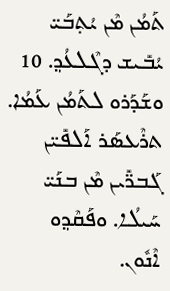ܬܰܡܳܢ ܡܶܢ ܝܳܬ݂ܒܰܝ̈ ܝܳܒܺܝܫ ܕܓܶܠܥܳܕ݂. 10 ܘܫܰܕܰܪܘ ܠܬܰܡܳܢ ܥܰܡܳܐ. ܬܪܶܥܣܰܪ ܐܰܠܦܺܝ̈ܢ ܓܰܒܖ̈ܺܝܢ ܡܶܢ ܒܢܰܝ̈ ܚܰܝܠܳܐ. ܘܦܰܩܶܕ݂ܘ ܐܶܢܽܘܢ.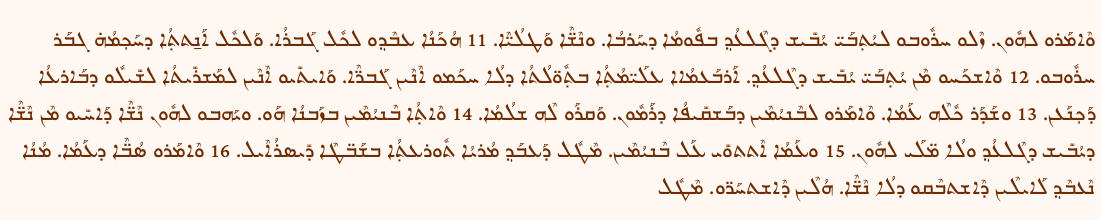ܘܶܐܡܰܪܘ ܠܗܽܘܢ. ܙܶܠܘ ܚܪܽܘܒܘ ܠܝܳܬ݂ܒܰܝ̈ ܝܳܒܺܝܫ ܕܓܶܠܥܳܕ݂ ܒܦܽܘܡܳܐ ܕܚܰܪܒܳܐ. ܘܢܶܫ̈ܶܐ ܘܰܛܠܳܝ̈ܶܐ. 11 ܗܳܟܰܢܳܐ ܥܒܶܕ݂ܘ ܠܟܽܠ ܓܰܒܪܳܐ. ܘܰܠܟܽܠ ܐܰܢ̱ܬܬ݂ܳܐ ܕܚܰܟ݂ܡܳܗ̇ ܓܒܰܪ ܚܪܽܘܒܘ. 12 ܘܶܐܫܟܰܚܘ ܡܶܢ ܝܳܬ݂ܒܰܝ̈ ܝܳܒܺܝܫ ܕܓܶܠܥܳܕ݂. ܐܰܪܒܰܥܡܳܐܐ ܥܠܰܝ̈ܡܳܬ݂ܳܐ ܒܬ݂ܽܘ̈ܠܳܬܳܐ ܕܠܳܐ ܚܟܰܡܘ ܐܶܢܶܝܢ ܓܰܒܖ̈ܶܐ. ܘܰܐܝܬܺܝܘ ܐܶܢܶܝܢ ܠܡܰܫܪܺܝܬܳܐ ܠܫܺܝܠܽܘ ܕܒܰܐܪܥܳܐ ܕܰܟ݂ܢܰܥܢ. 13 ܘܫܰܕܰܪ ܟܽܠܶܗ ܥܰܡܳܐ. ܘܶܐܡܰܪܘ ܠܒܶܢܝܳܡܶܝܢ ܕܒܰܫܩܺܝܦܳܐ ܕܪܰܡܽܘܢ. ܘܰܩܪܰܘ ܠܶܗ ܫܠܳܡܳܐ. 14 ܘܶܐܬ݂ܳܐ ܒܶܢܝܳܡܶܝܢ ܒܙܰܒܢܳܐ ܗܰܘ. ܘܝܰܗܒܘ ܠܗܽܘܢ ܢܶܫ̈ܶܐ ܕܰܐܚܺܝܘ ܡܶܢ ܢܶܫ̈ܶܐ ܕܝܳܒܺܝܫ ܕܓܶܠܥܳܕ݂ ܘܠܳܐ ܡ̈ܠܰܝ ܠܗܽܘܢ. 15 ܘܥܰܡܳܐ ܐܶܬܬܘܺܝ ܥܰܠ ܒܶܢܝܳܡܶܝܢ. ܡܶܛܽܠ ܕܰܥܒܰܕ݂ ܡܳܪܝܳܐ ܬܽܘܪܥܬ݂ܳܐ ܒܫܰܒ̈ܛܶܐ ܕܺܝܣܪܳܐܶܝܠ. 16 ܘܶܐܡܰܪܘ ܣܳܒ̈ܶܐ ܕܥܰܡܳܐ. ܡܳܢܳܐ ܢܶܥܒܶܕ݂ ܠܰܐܝܠܶܝܢ ܕܶܐܫܬܒܶܩܘ ܕܠܳܐ ܢܶܫ̈ܶܐ. ܗܳܠܶܝܢ ܕܶܐܫܬܚܰܖ̈ܘ. ܡܶܛܽܠ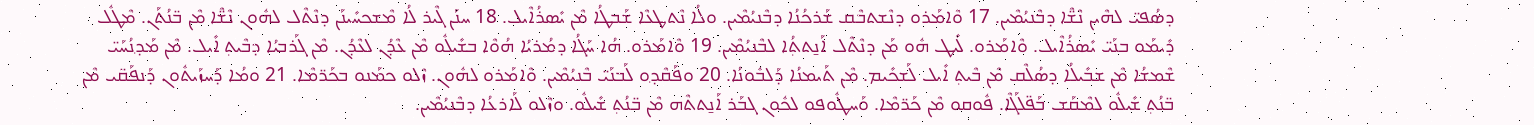ܕܣܳܦܝ̈ ܠܗܶܝܢ ܢܶܫ̈ܶܐ ܕܒܶܢܝܳܡܶܝܢ. 17 ܘܶܐܡܰܪܘ ܕܢܶܫܬܒܶܩ ܫܰܪܟܳܢܳܐ ܕܒܶܢܝܳܡܶܝܢ. ܘܠܳܐ ܢܶܬܛܥܶܐ ܫܰܒܛܳܐ ܡܶܢ ܝܺܣܪܳܐܶܝܠ. 18 ܚܢܰܢ ܓܶܝܪ ܠܳܐ ܡܶܫܟܚܺܝܢܰܢ ܕܢܶܬܶܠ ܠܗܽܘܢ ܢܶܫ̈ܶܐ ܡܶܢ ܒ̈ܢܳܬܰܢ. ܡܶܛܽܠ ܕܺܝܡܰܘ ܒܢܰܝ̈ ܝܺܣܪܳܐܶܝܠ. ܘܶܐܡܰܪܘ. ܠܺܝܛ ܗܽܘ ܡܰܢ ܕܢܶܬܶܠ ܐܰܢ̱ܬܬ݂ܳܐ ܠܒܶܢܝܳܡܶܝܢ. 19 ܘܶܐܡܰܪܘ. ܗܳܐ ܚܰܓܳܐ ܕܡܳܪܝܳܐ ܗܳܘܶܐ ܒܫܺܝܠܽܘ ܡܶܢ ܥܶܕܳܢ ܠܥܶܕܳܢ. ܡܶܢ ܓܰܪܒܝܳܐ ܕܒܶܝܬ݂ ܐܺܝܠ. ܡܶܢ ܡܰܕ݂ܢܳܚܰܝ̈ ܫܶܡܫܳܐ ܡܶܢ ܫܒܺܝܠܳܐ ܕܣܳܠܶܩ ܡܶܢ ܒܶܝܬ݂ ܐܺܝܠ ܠܰܫܟܺܝܡ. ܡܶܢ ܬܰܝܡܢܳܐ ܕܰܠܒܽܘܢܳܐ. 20 ܘܦܰܩܶܕ݂ܘ ܠܰܒܢܰܝ̈ ܒܶܢܝܳܡܶܝܢ. ܘܶܐܡܰܪܘ ܠܗܽܘܢ. ܙܶܠܘ ܟܡܰܢܘ ܒܟܰܖ̈ܡܶܐ. 21 ܘܡܳܐ ܕܰܚܙܰܝܬܽܘܢ ܕܰܢܦܰܩ̈ܝ ܡܶܢ ܒ̈ܢܳܬ݂ ܫܺܝܠܽܘ ܠܡܶܩܰܫ ܒܰܦ̈ܠܰܓܶܐ. ܦܽܘܩܘ ܡܶܢ ܟܰܖ̈ܡܶܐ. ܘܰܚܛܽܘܦܘ ܠܟܽܘܢ ܓܒܰܪ ܐܰܢ̱ܬܬܶܗ ܡܶܢ ܒ̈ܢܳܬ݂ ܫܺܝܠܽܘ. ܘܙܶܠܘ ܠܰܐܪܥܳܐ ܕܒܶܢܝܳܡܶܝܢ.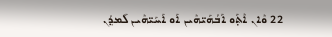22 ܘܶܐܢ ܐܶܬ݂ܰܘ ܐܰܒܳܗܰܝ̈ܗܶܝܢ ܐܰܘ ܐܰܚܰܝ̈ܗܶܝܢ ܠܰܡܕ݂ܳܢ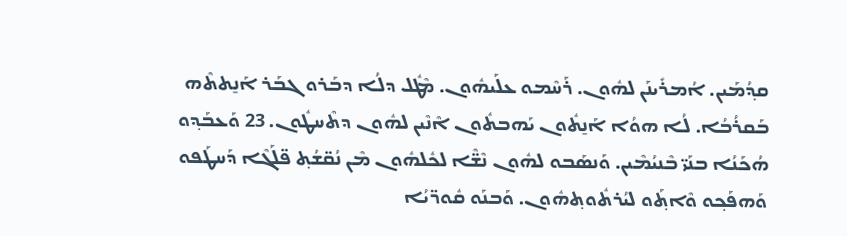ܩܕ݂ܳܡܰܝܢ. ܐܳܡܪܺܝܢܰܢ ܠܗܽܘܢ. ܪܰܚܶܡܘ ܥܠܰܝܗܽܘܢ. ܡܶܛܽܠ ܕܠܳܐ ܕܒܰܪܘ ܓܒܰܪ ܐܰܢ̱ܬܬܶܗ ܒܰܩܪܳܒܳܐ. ܠܳܐ ܗܘܳܐ ܐܰܢ̱ܬܽܘܢ ܝܰܗܒܬܽܘܢ ܐܶܢܶܝܢ ܠܗܽܘܢ ܕܬܶܚܛܽܘܢ. 23 ܘܰܥܒܰܕ݂ܘ ܗܳܟܰܢܳܐ ܒܢܰܝ̈ ܒܶܢܝܳܡܶܝܢ. ܘܰܢܣܰܒܘ ܠܗܽܘܢ ܢܶܫ̈ܶܐ ܠܟܽܠܗܽܘܢ ܡܶܢ ܢܳܩ̈ܫܳܬ݂ ܦ̈ܠܰܓܶܐ ܕܰܚܛܰܦܘ ܘܰܗܦܰܟ݂ܘ ܘܶܐܬ݂ܰܘ ܠܝܳܪܬܽܘܬ݂ܗܽܘܢ. ܘܰܒܢܰܘ ܩܽܘܖ̈ܝܳܐ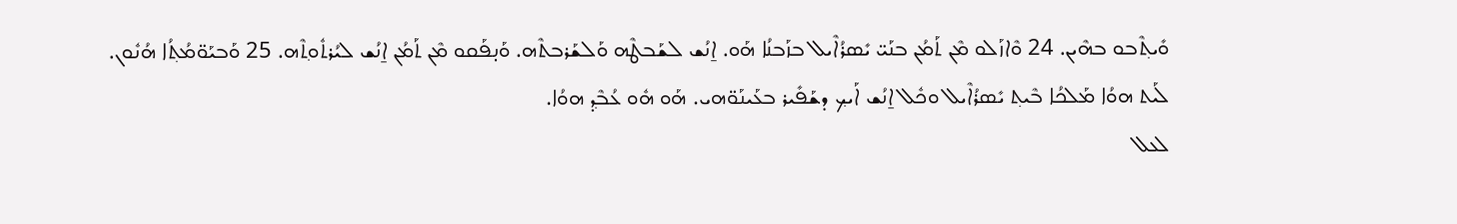ܘܺܝܬ݂ܶܒܘ ܒܗܶܝܢ. 24 ܘܶܐܙܰܠܘ ܡܶܢ ܬܰܡܳܢ ܒܢܰܝ̈ ܝܺܣܪܳܐܶܝܠ ܒܙܰܒܢܳܐ ܗܰܘ. ܐ̱ܢܳܫ ܠܫܰܒܛܶܗ ܘܰܠܫܰܪܒܬܶܗ. ܘܰܢ̣ܦܰܩܘ ܡܶܢ ܬܰܡܳܢ ܐ̱ܢܳܫ ܠܝܳܪܬܽܘܬ݂ܶܗ. 25 ܘܰܒܝܰܘ̈ܡܳܬ݂ܳܐ ܗܳܢܽܘܢ. ܠܰܝܬ ܗܘܳܐ ܡܰܠܟܳܐ ܒܶܝܬ݂ ܝܺܣܪܳܐܶܝܠ ܘܟܽܠ ܐ̱ܢܳܫ ܐܰܝܟ݂ ܕܫܰܦܺܝܪ ܒܥܰܝܢܰܘ̈ܗܝ. ܗܰܘ ܗܽܘ ܥܳܒܶܕ݂ ܗܘܳܐ.
ܠܥܠ